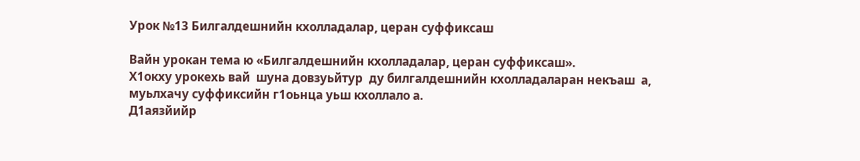Урок №13 Билгалдешнийн кхолладалар, церан суффиксаш

Вайн урокан тема ю «Билгалдешнийн кхолладалар, церан суффиксаш».
Х1окху урокехь вай  шуна довзуьйтур  ду билгалдешнийн кхолладаларан некъаш  а, муьлхачу суффиксийн г1оьнца уьш кхоллало а.
Д1аязйийр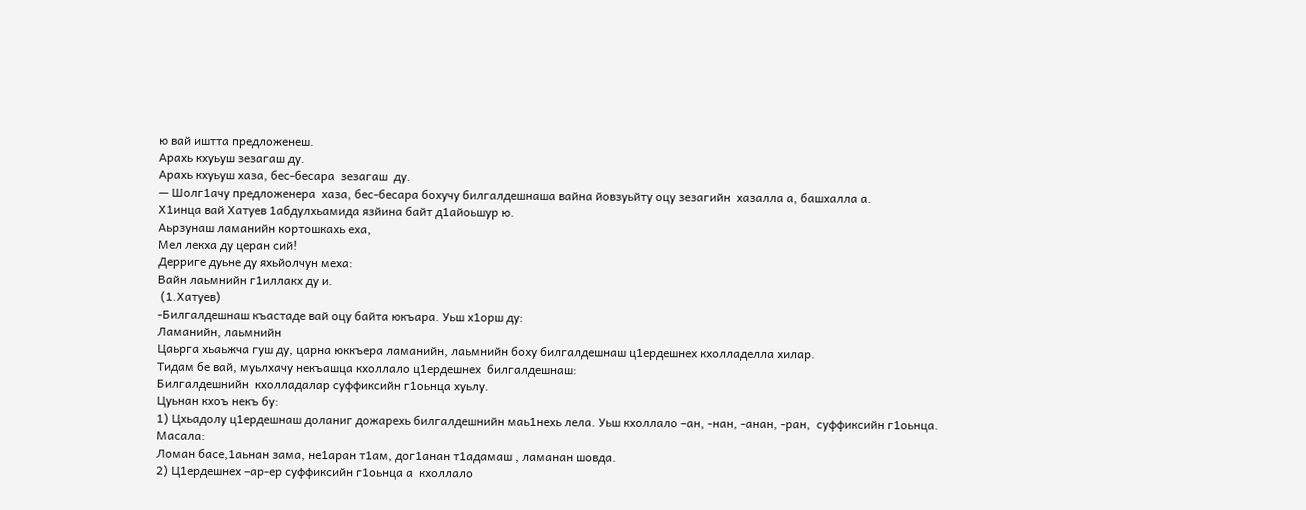ю вай иштта предложенеш.
Арахь кхуьуш зезагаш ду.
Арахь кхуьуш хаза, бес-бесара  зезагаш  ду.
— Шолг1ачу предложенера  хаза, бес-бесара бохучу билгалдешнаша вайна йовзуьйту оцу зезагийн  хазалла а, башхалла а.
Х1инца вай Хатуев 1абдулхьамида язйина байт д1айоьшур ю.
Аьрзунаш ламанийн кортошкахь еха,
Мел лекха ду церан сий!
Дерриге дуьне ду яхьйолчун меха:
Вайн лаьмнийн г1иллакх ду и.
 (1.Хатуев)
-Билгалдешнаш къастаде вай оцу байта юкъара. Уьш х1орш ду:
Ламанийн, лаьмнийн
Цаьрга хьаьжча гуш ду, царна юккъера ламанийн, лаьмнийн боху билгалдешнаш ц1ердешнех кхолладелла хилар.
Тидам бе вай, муьлхачу некъашца кхоллало ц1ердешнех  билгалдешнаш:
Билгалдешнийн  кхолладалар суффиксийн г1оьнца хуьлу.
Цуьнан кхоъ некъ бу:
1) Цхьадолу ц1ердешнаш доланиг дожарехь билгалдешнийн маь1нехь лела. Уьш кхоллало –ан, -нан, -анан, -ран,  суффиксийн г1оьнца.
Масала:
Ломан басе,1аьнан зама, не1аран т1ам, дог1анан т1адамаш , ламанан шовда.
2) Ц1ердешнех –ар-ер суффиксийн г1оьнца а  кхоллало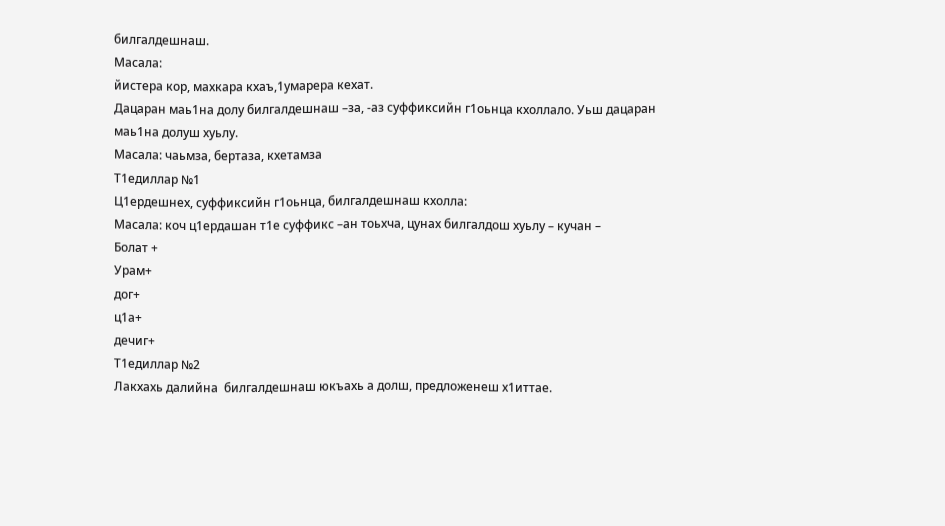билгалдешнаш.
Масала:
йистера кор, махкара кхаъ,1умарера кехат.
Дацаран маь1на долу билгалдешнаш –за, -аз суффиксийн г1оьнца кхоллало. Уьш дацаран маь1на долуш хуьлу.
Масала: чаьмза, бертаза, кхетамза
Т1едиллар №1
Ц1ердешнех, суффиксийн г1оьнца, билгалдешнаш кхолла:
Масала: коч ц1ердашан т1е суффикс –ан тоьхча, цунах билгалдош хуьлу – кучан –
Болат +
Урам+
дог+
ц1а+
дечиг+
Т1едиллар №2
Лакхахь далийна  билгалдешнаш юкъахь а долш, предложенеш х1иттае.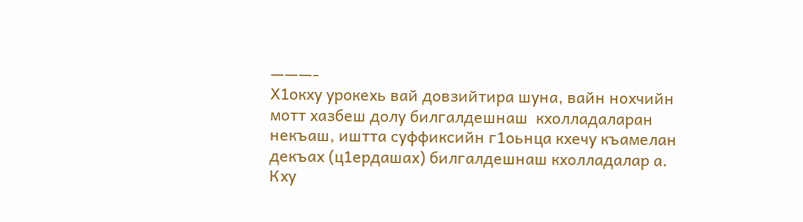———-
Х1окху урокехь вай довзийтира шуна, вайн нохчийн мотт хазбеш долу билгалдешнаш  кхолладаларан некъаш, иштта суффиксийн г1оьнца кхечу къамелан декъах (ц1ердашах) билгалдешнаш кхолладалар а.
Кху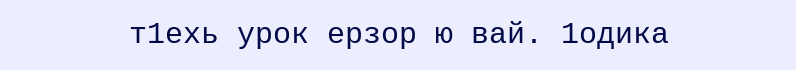т1ехь урок ерзор ю вай. 1одика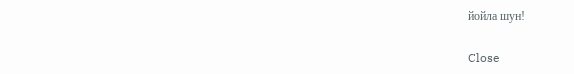йойла шун!

Close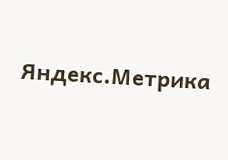Яндекс.Метрика